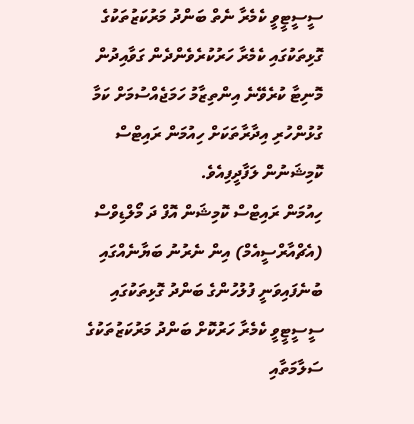ސީސީޓީވީ ކެމެރާ ނެތް ބަންދު މަރުކަޒުތަކުގެ ގޮޅިތަކުގައި ކެމެރާ ހަރުކުރެވެންދެން ގަވާއިދުން މޮނިޓާ ކުރެވޭނެ އިންތިޒާމު ހަމަޖެއްސުމަށް ކަމާ ގުޅުންހުރި އިދާރާތަކަށް ހިއުމަން ރައިޓްސް ކޮމިޝަނުން ލަފާދީފިއެވެ.
ހިއުމަން ރައިޓްސް ކޮމިޝަން އޮފް ދަ މޯލްޑިވްސް (އެޗްއާރްސީއެމް) އިން ނެރުނު ބަޔާނެއްގައި ބުނެފައިވަނީ ފުލުހުންގެ ބަންދު ގޮޅިތަކުގައި ސީސީޓީވީ ކެމެރާ ހަރުކޮށް ބަންދު މަރުކަޒުތަކުގެ ސަލާމަތާއި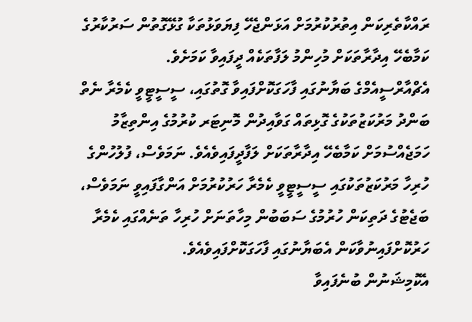ރައްކާތެރިކަން އިތުރުކުރުމަށް އަޅަންޖެހޭ ފިޔަވަޅުތަކާ ގުޅޭގޮތުން ސަރުކާރުގެ ކަމާބެހޭ އިދާރާތަކަށް މުހިންމު ލަފާތަކެއް ދީފައިވާ ކަމަށެވެ.
އެޗްއާރްސީއެމްގެ ބަޔާނުގައި ފާހަގަކޮށްފައިވާ ގޮތުގައި، ސީސީޓީވީ ކެމެރާ ނެތް ބަންދު މަރުކަޒުތަކުގެ ގޮޅިތައް ގަވާއިދުން މޮނިޓަރ ކުރުމުގެ އިންތިޒާމު ހަމަޖެއްސުމަށް ކަމާބެހޭ އިދާރާތަކަށް ލަފާދީފައިވެއެވެ. ނަމަވެސް، ފުލުހުންގެ ހުރިހާ މަރުކަޒުތަކުގައި ސީސީޓީވީ ކެމެރާ ހަރުކުރުމަށް އަންގާފައިވީ ނަމަވެސް، ބަޖެޓުގެ ދަތިކަން ހުރުމުގެ ސަބަބުން މިހާތަނަށް ހުރިހާ ތަނެއްގައި ކެމެރާ ހަރުކޮށްފައިނުވާކަން އެބަޔާނުގައި ފާހަގަކޮށްފައިވެއެވެ.
އެކޮމިޝަނުން ބުނެފައިވާ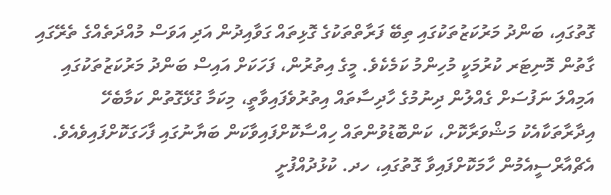ގޮތުގައި، ބަންދު މަރުކަޒުތަކުގައި ތިބޭ ފަރާތްތަކުގެ ގޮޅިތައް ގަވާއިދުން އަދި އަވަސް މުއްދަތެއްގެ ތެރޭގައި ގާތުން މޮނިޓަރ ކުރުމަކީ މުހިންމު ކަމެކެވެ. މީގެ އިތުރުން، ފަހަކަށް އައިސް ބަންދު މަރުކަޒުތަކުގައި އަމިއްލަ ނަފުސަށް ގެއްލުން ދިނުމުގެ ހާދިސާތައް އިތުރުވެފައިވާތީ، މިކަމާ ގުޅޭގޮތުން ކަމާބެހޭ އިދާރާތަކާއެކު މަޝްވަރާކޮށް، ކަންބޮޑުވުންތައް ހިއްސާކޮށްފައިވާކަން ބަޔާނުގައި ފާހަގަކޮށްފައިވެއެވެ.
އެޗްއާރްސީއެމުން ހާމަކޮށްފައިވާ ގޮތުގައި، ހދ. ކުޅުދުއްފުށީ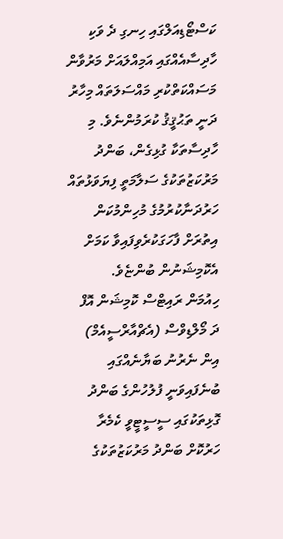ކަސްޓޯޑިއަލްގައި ހިނގި ދެ ވަކި ހާދިސާއެއްގައި އަމިއްލައަށް މަރުވާން މަސައްކަތްކުރި މައްސަލަތައް މިހާރު ދަނީ ތަޙުޤީޤު ކުރަމުންނެވެ. މި ހާދިސާތަކާ ގުޅިގެން، ބަންދު މަރުކަޒުތަކުގެ ސަލާމަތީ ފިޔަވަޅުތައް ހަރުދަނާކުރުމުގެ މުހިންމުކަން އިތުރަށް ފާހަގަކުރެވިފައިވާ ކަމަށް އެކޮމިޝަނުން ބުންޏެވެ.
ހިއުމަން ރައިޓްސް ކޮމިޝަން އޮފް ދަ މޯލްޑިވްސް (އެޗްއާރްސީއެމް) އިން ނެރުނު ބަޔާނެއްގައި ބުނެފައިވަނީ ފުލުހުންގެ ބަންދު ގޮޅިތަކުގައި ސީސީޓީވީ ކެމެރާ ހަރުކޮށް ބަންދު މަރުކަޒުތަކުގެ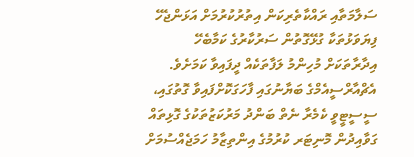ސަލާމަތާއި ރައްކާތެރިކަން އިތުރުކުރުމަށް އަޅަންޖެހޭ ފިޔަވަޅުތަކާ ގުޅޭގޮތުން ސަރުކާރުގެ ކަމާބެހޭ އިދާރާތަކަށް މުހިންމު ލަފާތަކެއް ދީފައިވާ ކަމަށެވެ.
އެޗްއާރްސީއެމްގެ ބަޔާނުގައި ފާހަގަކޮށްފައިވާ ގޮތުގައި، ސީސީޓީވީ ކެމެރާ ނެތް ބަންދު މަރުކަޒުތަކުގެ ގޮޅިތައް ގަވާއިދުން މޮނިޓަރ ކުރުމުގެ އިންތިޒާމު ހަމަޖެއްސުމަށް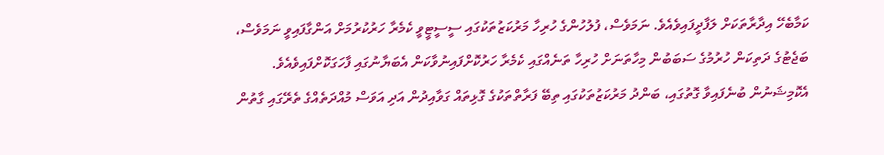ކަމާބެހޭ އިދާރާތަކަށް ލަފާދީފައިވެއެވެ. ނަމަވެސް، ފުލުހުންގެ ހުރިހާ މަރުކަޒުތަކުގައި ސީސީޓީވީ ކެމެރާ ހަރުކުރުމަށް އަންގާފައިވީ ނަމަވެސް، ބަޖެޓުގެ ދަތިކަން ހުރުމުގެ ސަބަބުން މިހާތަނަށް ހުރިހާ ތަނެއްގައި ކެމެރާ ހަރުކޮށްފައިނުވާކަން އެބަޔާނުގައި ފާހަގަކޮށްފައިވެއެވެ.
އެކޮމިޝަނުން ބުނެފައިވާ ގޮތުގައި، ބަންދު މަރުކަޒުތަކުގައި ތިބޭ ފަރާތްތަކުގެ ގޮޅިތައް ގަވާއިދުން އަދި އަވަސް މުއްދަތެއްގެ ތެރޭގައި ގާތުން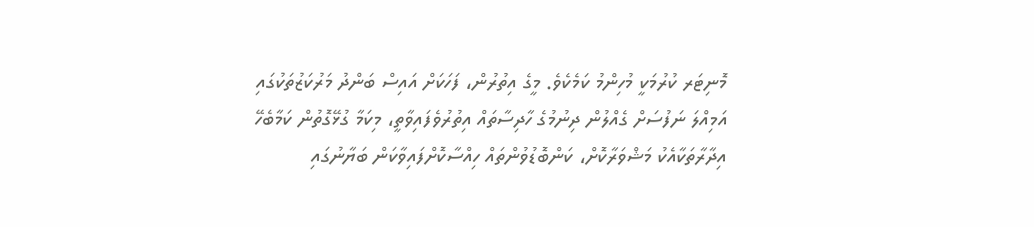މޮނިޓަރ ކުރުމަކީ މުހިންމު ކަމެކެވެ. މީގެ އިތުރުން، ފަހަކަށް އައިސް ބަންދު މަރުކަޒުތަކުގައި އަމިއްލަ ނަފުސަށް ގެއްލުން ދިނުމުގެ ހާދިސާތައް އިތުރުވެފައިވާތީ، މިކަމާ ގުޅޭގޮތުން ކަމާބެހޭ އިދާރާތަކާއެކު މަޝްވަރާކޮށް، ކަންބޮޑުވުންތައް ހިއްސާކޮށްފައިވާކަން ބަޔާނުގައި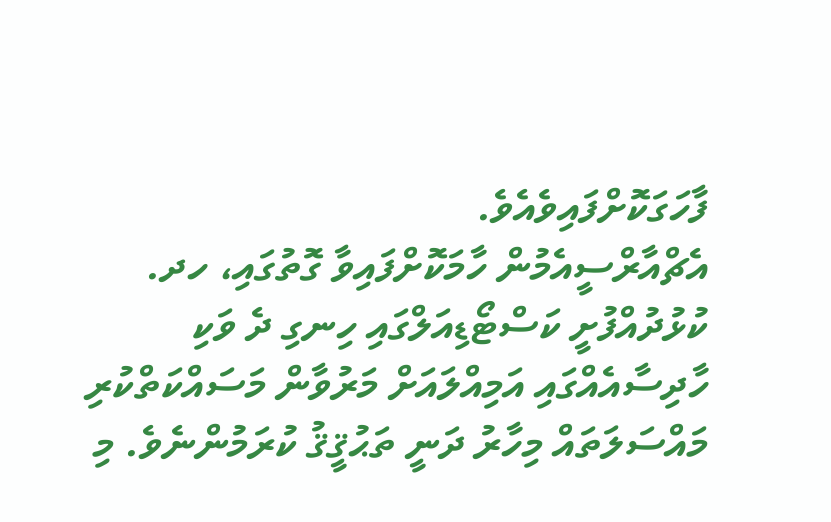ފާހަގަކޮށްފައިވެއެވެ.
އެޗްއާރްސީއެމުން ހާމަކޮށްފައިވާ ގޮތުގައި، ހދ. ކުޅުދުއްފުށީ ކަސްޓޯޑިއަލްގައި ހިނގި ދެ ވަކި ހާދިސާއެއްގައި އަމިއްލައަށް މަރުވާން މަސައްކަތްކުރި މައްސަލަތައް މިހާރު ދަނީ ތަޙުޤީޤު ކުރަމުންނެވެ. މި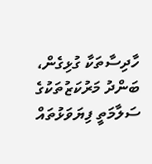ހާދިސާތަކާ ގުޅިގެން، ބަންދު މަރުކަޒުތަކުގެ ސަލާމަތީ ފިޔަވަޅުތައް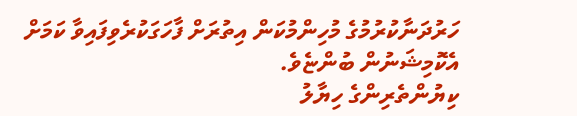ހަރުދަނާކުރުމުގެ މުހިންމުކަން އިތުރަށް ފާހަގަކުރެވިފައިވާ ކަމަށް އެކޮމިޝަނުން ބުންޏެވެ.
ކިޔުންތެރިންގެ ހިޔާލު